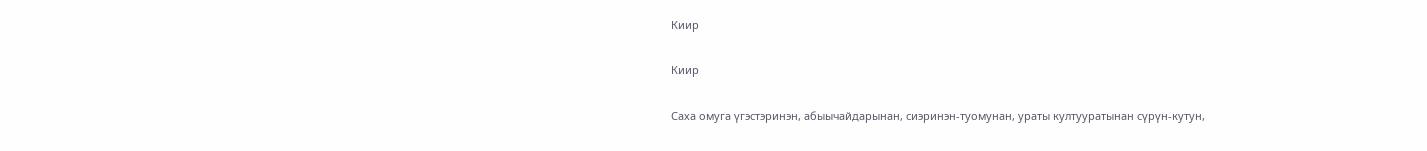Киир

Киир

Саха омуга үгэстэринэн, абыычайдарынан, сиэринэн-туомунан, ураты култууратынан сүрүн-кутун,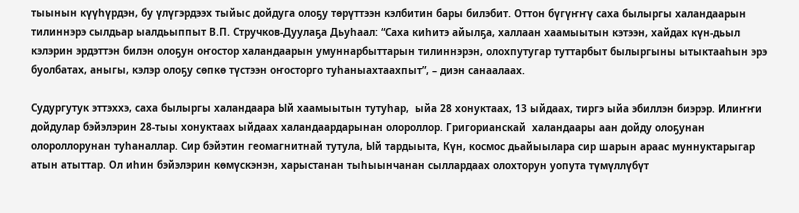тыынын күүһүрдэн, бу үлүгэрдээх тыйыс дойдуга олоҕу төрүттээн кэлбитин бары билэбит. Оттон бүгүҥҥү саха былыргы халандаарын тилиннэрэ сылдьар ыалдьыппыт В.П. Стручков-Дуулаҕа Дьуһаал: “Саха киһитэ айылҕа, халлаан хаамыытын кэтээн, хайдах күн-дьыл кэлэрин эрдэттэн билэн олоҕун оҥостор халандаарын умуннарбыттарын тилиннэрэн, олохпутугар туттарбыт былыргыны ытыктааһын эрэ буолбатах, аныгы, кэлэр олоҕу сөпкө түстээн оҥосторго туһаныахтаахпыт”, – диэн санаалаах.

Судургутук эттэххэ, саха былыргы халандаара Ый хаамыытын тутуһар,  ыйа 28 хонуктаах, 13 ыйдаах, тиргэ ыйа эбиллэн биэрэр. Илиҥҥи дойдулар бэйэлэрин 28-тыы хонуктаах ыйдаах халандаардарынан олороллор. Григорианскай  халандаары аан дойду олоҕунан олороллорунан туһаналлар. Сир бэйэтин геомагнитнай тутула, Ый тардыыта, Күн, космос дьайыылара сир шарын араас муннуктарыгар атын атыттар. Ол иһин бэйэлэрин көмүскэнэн, харыстанан тыһыынчанан сыллардаах олохторун уопута түмүллүбүт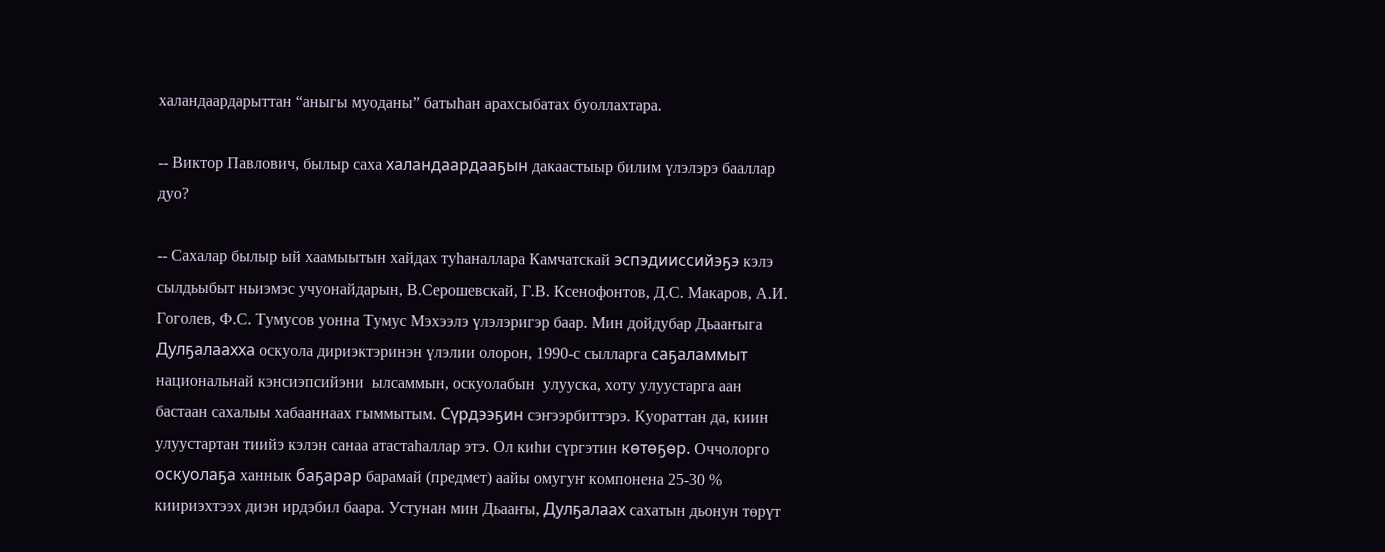халандаардарыттан “аныгы муоданы” батыһан арахсыбатах буоллахтара.

-- Виктор Павлович, былыр саха халандаардааҕын дакаастыыр билим үлэлэрэ бааллар дуо?

-- Сахалар былыр ый хаамыытын хайдах туһаналлара Камчатскай эспэдииссийэҕэ кэлэ сылдьыбыт ньиэмэс учуонайдарын, В.Серошевскай, Г.В. Ксенофонтов, Д.С. Макаров, А.И. Гоголев, Ф.С. Тумусов уонна Тумус Мэхээлэ үлэлэригэр баар. Мин дойдубар Дьааҥыга Дулҕалаахха оскуола дириэктэринэн үлэлии олорон, 1990-с сылларга саҕаламмыт национальнай кэнсиэпсийэни  ылсаммын, оскуолабын  улууска, хоту улуустарга аан бастаан сахалыы хабааннаах гыммытым. Сүрдээҕин сэҥээрбиттэрэ. Куораттан да, киин улуустартан тиийэ кэлэн санаа атастаһаллар этэ. Ол киһи сүргэтин көтөҕөр. Оччолорго оскуолаҕа ханнык баҕарар барамай (предмет) аайы омугуҥ компонена 25-30 % киириэхтээх диэн ирдэбил баара. Устунан мин Дьааҥы, Дулҕалаах сахатын дьонун төрүт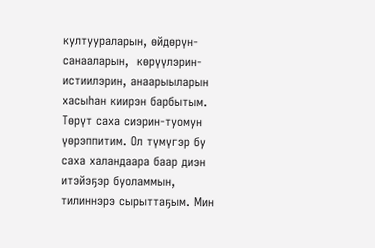култуураларын, өйдөрүн-санааларын,  көрүүлэрин-истиилэрин, анаарыыларын хасыһан киирэн барбытым. Төрүт саха сиэрин-туомун үөрэппитим. Ол түмүгэр бу саха халандаара баар диэн итэйэҕэр буоламмын, тилиннэрэ сырыттаҕым. Мин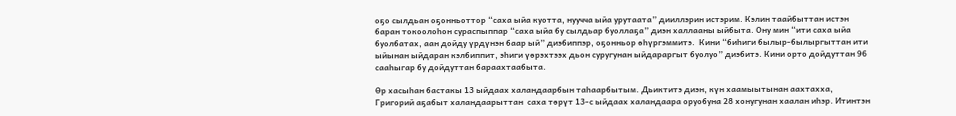оҕо сылдьан оҕонньоттор “саха ыйа куотта, нуучча ыйа урутаата” дииллэрин истэрим. Кэлин таайбыттан истэн баран токоолоһон сураспыппар “саха ыйа бу сылдьар буоллаҕа” диэн халлааны ыйбыта. Ону мин “ити саха ыйа буолбатах, аан дойду үрдүнэн баар ый” диэбиппэр, оҕонньор өһүргэммитэ.  Кини “биһиги былыр-былыргыттан ити ыйынан ыйдаран кэлбиппит, эһиги үөрэхтээх дьон суругунан ыйдараргыт буолуо” диэбитэ. Кини орто дойдуттан 96 сааһыгар бу дойдуттан бараахтаабыта.

Өр хасыһан бастакы 13 ыйдаах халандаарбын таһаарбытым. Дьиктитэ диэн, күн хаамыытынан аахтахха, Григорий аҕабыт халандаарыттан  саха төрүт 13-с ыйдаах халандаара оруобуна 28 хонугунан хаалан иһэр. Итинтэн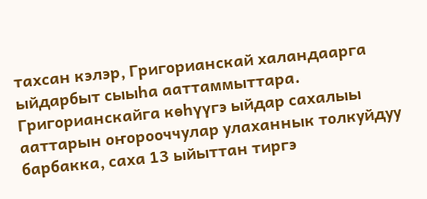тахсан кэлэр, Григорианскай халандаарга ыйдарбыт сыыһа ааттаммыттара. Григорианскайга көһүүгэ ыйдар сахалыы ааттарын оҥорооччулар улаханнык толкуйдуу барбакка, саха 13 ыйыттан тиргэ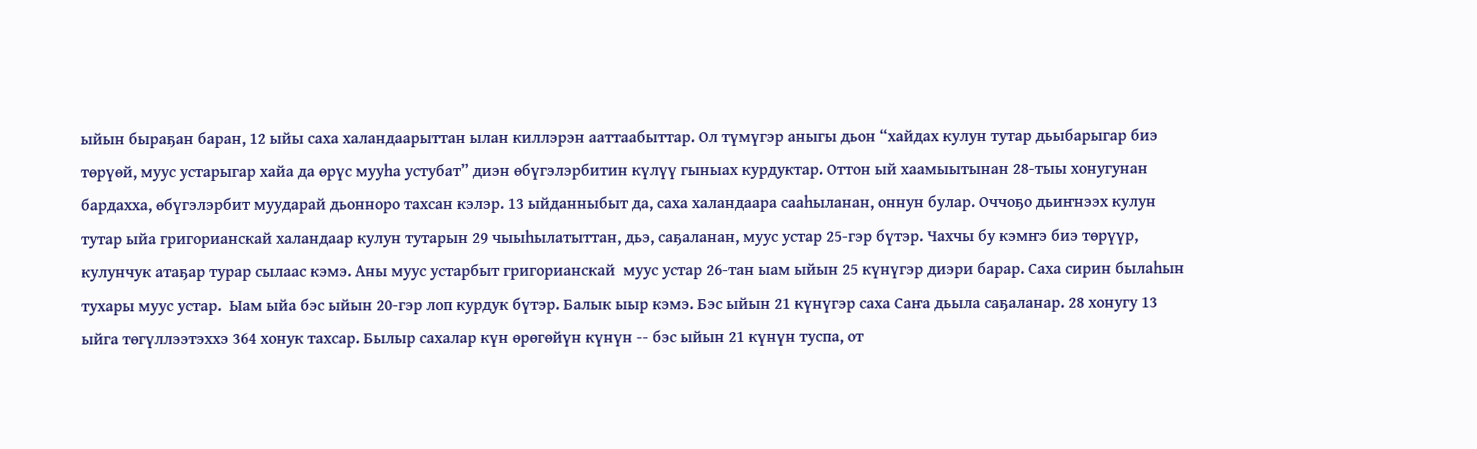ыйын быраҕан баран, 12 ыйы саха халандаарыттан ылан киллэрэн ааттаабыттар. Ол түмүгэр аныгы дьон “хайдах кулун тутар дьыбарыгар биэ төрүөй, муус устарыгар хайа да өрүс мууһа устубат” диэн өбүгэлэрбитин күлүү гыныах курдуктар. Оттон ый хаамыытынан 28-тыы хонугунан бардахха, өбүгэлэрбит муударай дьонноро тахсан кэлэр. 13 ыйданныбыт да, саха халандаара сааһыланан, оннун булар. Оччоҕо дьиҥнээх кулун тутар ыйа григорианскай халандаар кулун тутарын 29 чыыһылатыттан, дьэ, саҕаланан, муус устар 25-гэр бүтэр. Чахчы бу кэмҥэ биэ төрүүр, кулунчук атаҕар турар сылаас кэмэ. Аны муус устарбыт григорианскай  муус устар 26-тан ыам ыйын 25 күнүгэр диэри барар. Саха сирин былаһын тухары муус устар.  Ыам ыйа бэс ыйын 20-гэр лоп курдук бүтэр. Балык ыыр кэмэ. Бэс ыйын 21 күнүгэр саха Саҥа дьыла саҕаланар. 28 хонугу 13 ыйга төгүллээтэххэ 364 хонук тахсар. Былыр сахалар күн өрөгөйүн күнүн -- бэс ыйын 21 күнүн туспа, от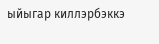ыйыгар киллэрбэккэ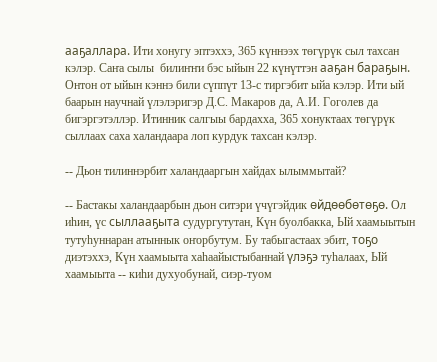ааҕаллара. Ити хонугу эптэххэ, 365 күннээх төгүрүк сыл тахсан кэлэр. Саҥа сылы  билиҥҥи бэс ыйын 22 күнүттэн ааҕан бараҕын. Онтон от ыйын кэннэ били сүппүт 13-с тиргэбит ыйа кэлэр. Ити ый баарын научнай үлэлэригэр Д.С. Макаров да, А.И. Гоголев да бигэргэтэллэр. Итинник салгыы бардахха, 365 хонуктаах төгүрүк сыллаах саха халандаара лоп курдук тахсан кэлэр.

-- Дьон тилиннэрбит халандааргын хайдах ылыммытай?

-- Бастакы халандаарбын дьон ситэри үчүгэйдик өйдөөбөтөҕө. Ол иһин, үс сыллааҕыта судургутутан, Күн буолбакка, Ый хаамыытын тутуһуннаран атыннык оҥорбутум. Бу табыгастаах эбит, тоҕо диэтэххэ, Күн хаамыыта хаһаайыстыбаннай үлэҕэ туһалаах, Ый хаамыыта -- киһи духуобунай, сиэр-туом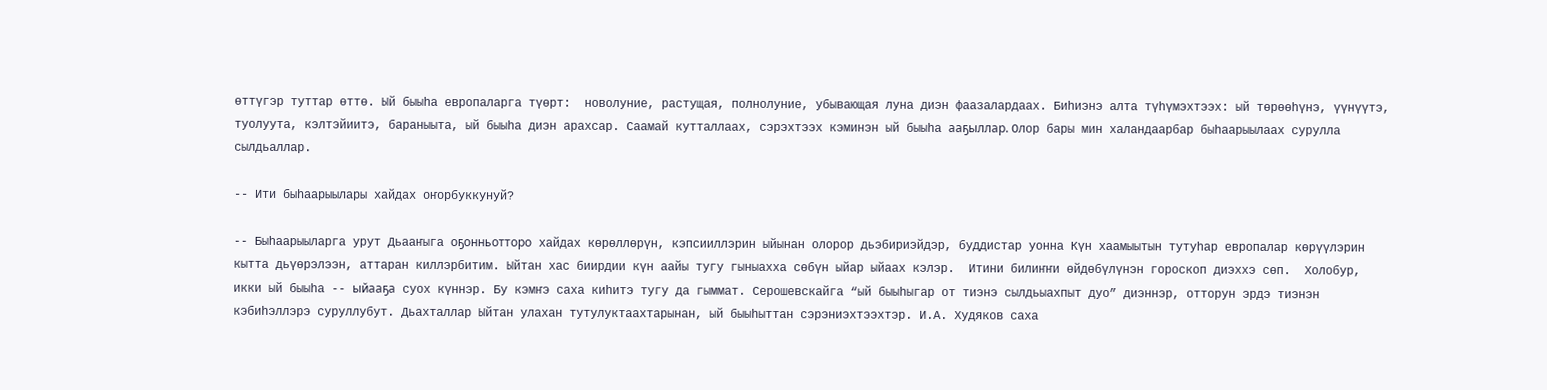өттүгэр туттар өттө. Ый быыһа европаларга түөрт:  новолуние, растущая, полнолуние, убывающая луна диэн фаазалардаах. Биһиэнэ алта түһүмэхтээх: ый төрөөһүнэ, үүнүүтэ, туолуута, кэлтэйиитэ, бараныыта, ый быыһа диэн арахсар. Саамай кутталлаах, сэрэхтээх кэминэн ый быыһа ааҕыллар. Олор бары мин халандаарбар быһаарыылаах сурулла сылдьаллар.

-- Ити быһаарыылары хайдах оҥорбуккунуй?

-- Быһаарыыларга урут Дьааҥыга оҕонньотторо хайдах көрөллөрүн, кэпсииллэрин ыйынан олорор дьэбириэйдэр, буддистар уонна Күн хаамыытын тутуһар европалар көрүүлэрин кытта дьүөрэлээн, аттаран киллэрбитим. Ыйтан хас биирдии күн аайы тугу гыныахха сөбүн ыйар ыйаах кэлэр.  Итини билиҥҥи өйдөбүлүнэн гороскоп диэххэ сөп.  Холобур, икки ый быыһа -- ыйааҕа суох күннэр. Бу кэмҥэ саха киһитэ тугу да гыммат. Серошевскайга “ый быыһыгар от тиэнэ сылдьыахпыт дуо” диэннэр, отторун эрдэ тиэнэн кэбиһэллэрэ суруллубут. Дьахталлар Ыйтан улахан тутулуктаахтарынан, ый быыһыттан сэрэниэхтээхтэр. И.А. Худяков саха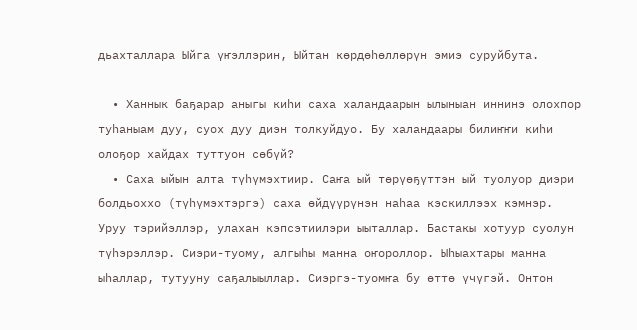дьахталлара Ыйга үҥэллэрин, Ыйтан көрдөһөллөрүн эмиэ суруйбута.

  • Ханнык баҕарар аныгы киһи саха халандаарын ылыныан иннинэ олохпор туһаныам дуу, суох дуу диэн толкуйдуо. Бу халандаары билиҥҥи киһи олоҕор хайдах туттуон сөбүй?
  • Саха ыйын алта түһүмэхтиир. Саҥа ый төрүөҕүттэн ый туолуор диэри болдьоххо (түһүмэхтэргэ) саха өйдүүрүнэн наһаа кэскиллээх кэмнэр. Уруу тэрийэллэр, улахан кэпсэтиилэри ыыталлар. Бастакы хотуур суолун түһэрэллэр. Сиэри-туому, алгыһы манна оҥороллор. Ыһыахтары манна ыһаллар, тутууну саҕалыыллар. Сиэргэ-туомҥа бу өттө үчүгэй. Онтон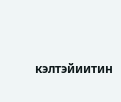кэлтэйиитин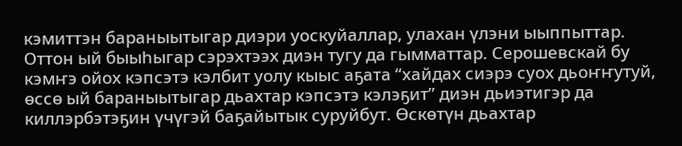кэмиттэн бараныытыгар диэри уоскуйаллар, улахан үлэни ыыппыттар. Оттон ый быыһыгар сэрэхтээх диэн тугу да гымматтар. Серошевскай бу кэмҥэ ойох кэпсэтэ кэлбит уолу кыыс аҕата “хайдах сиэрэ суох дьоҥҥутуй, өссө ый бараныытыгар дьахтар кэпсэтэ кэлэҕит” диэн дьиэтигэр да киллэрбэтэҕин үчүгэй баҕайытык суруйбут. Өскөтүн дьахтар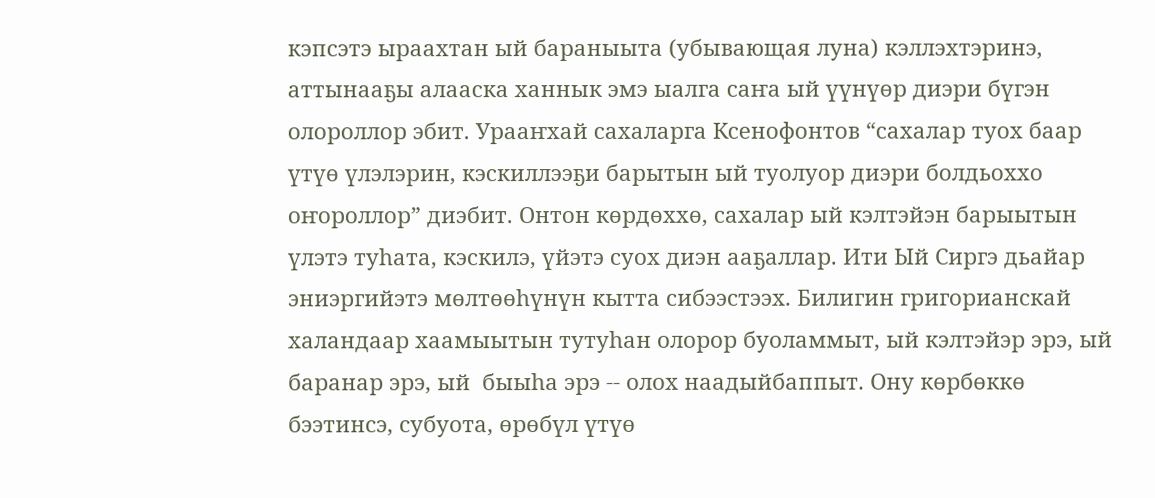кэпсэтэ ыраахтан ый бараныыта (убывающая луна) кэллэхтэринэ, аттынааҕы алааска ханнык эмэ ыалга саҥа ый үүнүөр диэри бүгэн олороллор эбит. Урааҥхай сахаларга Ксенофонтов “сахалар туох баар үтүө үлэлэрин, кэскиллээҕи барытын ый туолуор диэри болдьоххо оҥороллор” диэбит. Онтон көрдөххө, сахалар ый кэлтэйэн барыытын үлэтэ туһата, кэскилэ, үйэтэ суох диэн ааҕаллар. Ити Ый Сиргэ дьайар эниэргийэтэ мөлтөөһүнүн кытта сибээстээх. Билигин григорианскай халандаар хаамыытын тутуһан олорор буоламмыт, ый кэлтэйэр эрэ, ый баранар эрэ, ый  быыһа эрэ -- олох наадыйбаппыт. Ону көрбөккө бээтинсэ, субуота, өрөбүл үтүө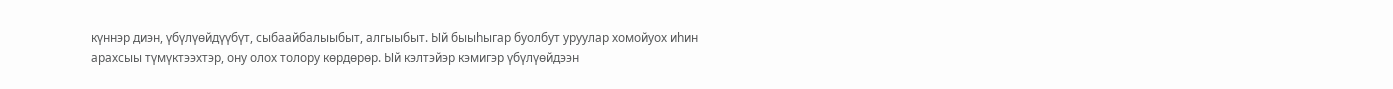күннэр диэн, үбүлүөйдүүбүт, сыбаайбалыыбыт, алгыыбыт. Ый быыһыгар буолбут уруулар хомойуох иһин арахсыы түмүктээхтэр, ону олох толору көрдөрөр. Ый кэлтэйэр кэмигэр үбүлүөйдээн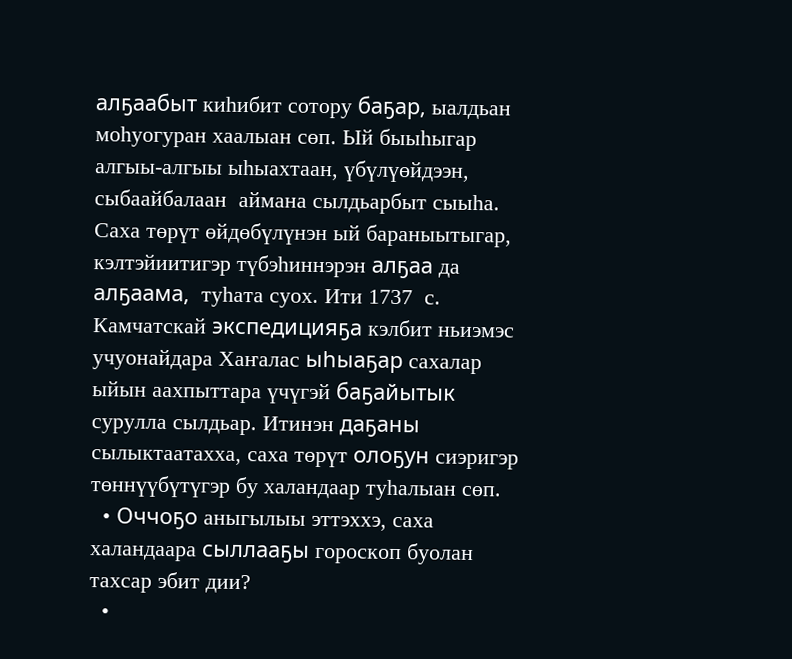алҕаабыт киһибит сотору баҕар, ыалдьан моһуогуран хаалыан сөп. Ый быыһыгар  алгыы-алгыы ыһыахтаан, үбүлүөйдээн, сыбаайбалаан  аймана сылдьарбыт сыыһа. Саха төрүт өйдөбүлүнэн ый бараныытыгар, кэлтэйиитигэр түбэһиннэрэн алҕаа да алҕаама,  туһата суох. Ити 1737  с. Камчатскай экспедицияҕа кэлбит ньиэмэс учуонайдара Хаҥалас ыһыаҕар сахалар ыйын аахпыттара үчүгэй баҕайытык сурулла сылдьар. Итинэн даҕаны сылыктаатахха, саха төрүт олоҕун сиэригэр төннүүбүтүгэр бу халандаар туһалыан сөп.
  • Оччоҕо аныгылыы эттэххэ, саха халандаара сыллааҕы гороскоп буолан тахсар эбит дии?
  •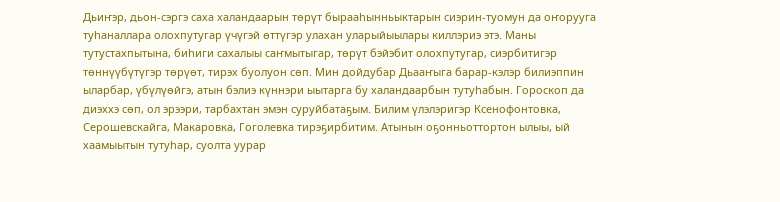Дьиҥэр, дьон-сэргэ саха халандаарын төрүт бырааһынньыктарын сиэрин-туомун да оҥорууга туһаналлара олохпутугар үчүгэй өттүгэр улахан уларыйыылары киллэриэ этэ. Маны тутустахпытына, биһиги сахалыы саҥмытыгар, төрүт бэйэбит олохпутугар, сиэрбитигэр төннүүбүтүгэр төрүөт, тирэх буолуон сөп. Мин дойдубар Дьааҥыга барар-кэлэр билиэппин ыларбар, үбүлүөйгэ, атын бэлиэ күннэри ыытарга бу халандаарбын тутуһабын. Гороскоп да диэххэ сөп, ол эрээри, тарбахтан эмэн суруйбатаҕым. Билим үлэлэригэр Ксенофонтовка, Серошевскайга, Макаровка, Гоголевка тирэҕирбитим. Атынын оҕонньоттортон ылыы, ый хаамыытын тутуһар, суолта уурар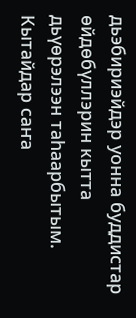дьэбириэйдэр уонна буддистар өйдөбүллэрин кытта дьүөрэлээн таһаарбытым. Кытайдар саҥа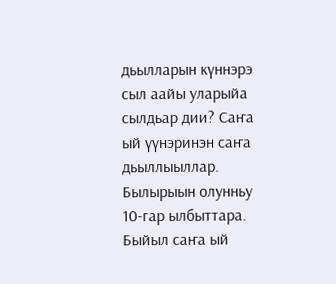дьылларын күннэрэ сыл аайы уларыйа сылдьар дии? Саҥа ый үүнэринэн саҥа дьыллыыллар. Былырыын олунньу 10-гар ылбыттара. Быйыл саҥа ый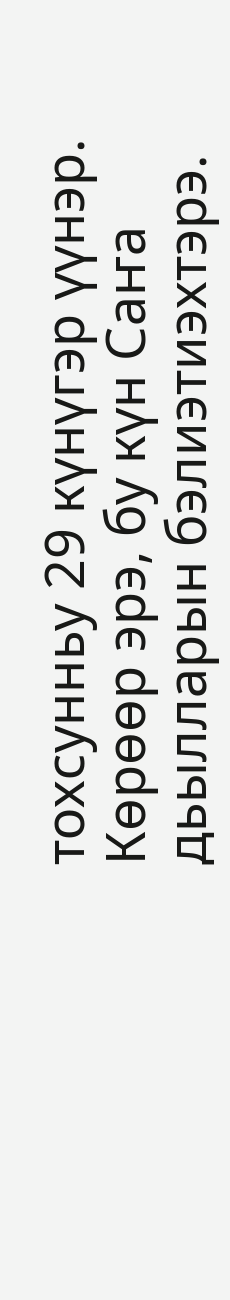тохсунньу 29 күнүгэр үүнэр. Көрөөр эрэ, бу күн Саҥа дьылларын бэлиэтиэхтэрэ.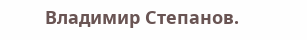Владимир Степанов.